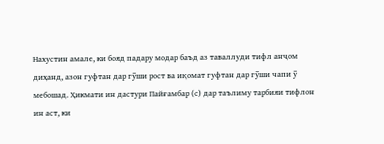Нахустин амале, ки бояд падару модар баъд аз таваллуди тифл анҷом диҳанд, азон гуфтан дар гӯши рост ва иқомат гуфтан дар гӯши чапи ӯ мебошад. Ҳикмати ин дастури Пайғамбар (с) дар таълиму тарбияи тифлон ин аст, ки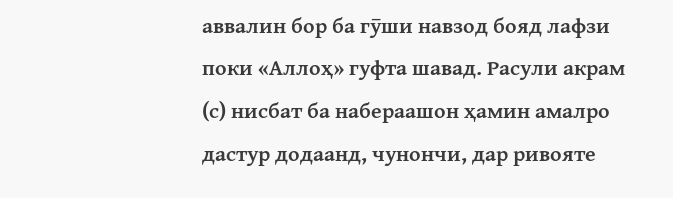аввалин бор ба гӯши навзод бояд лафзи поки «Аллоҳ» гуфта шавад. Расули акрам (с) нисбат ба набераашон ҳамин амалро дастур додаанд, чунончи, дар ривояте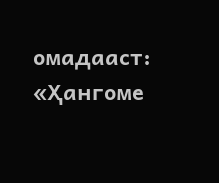омадааст:
«Ҳангоме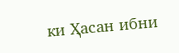ки Ҳасан ибни